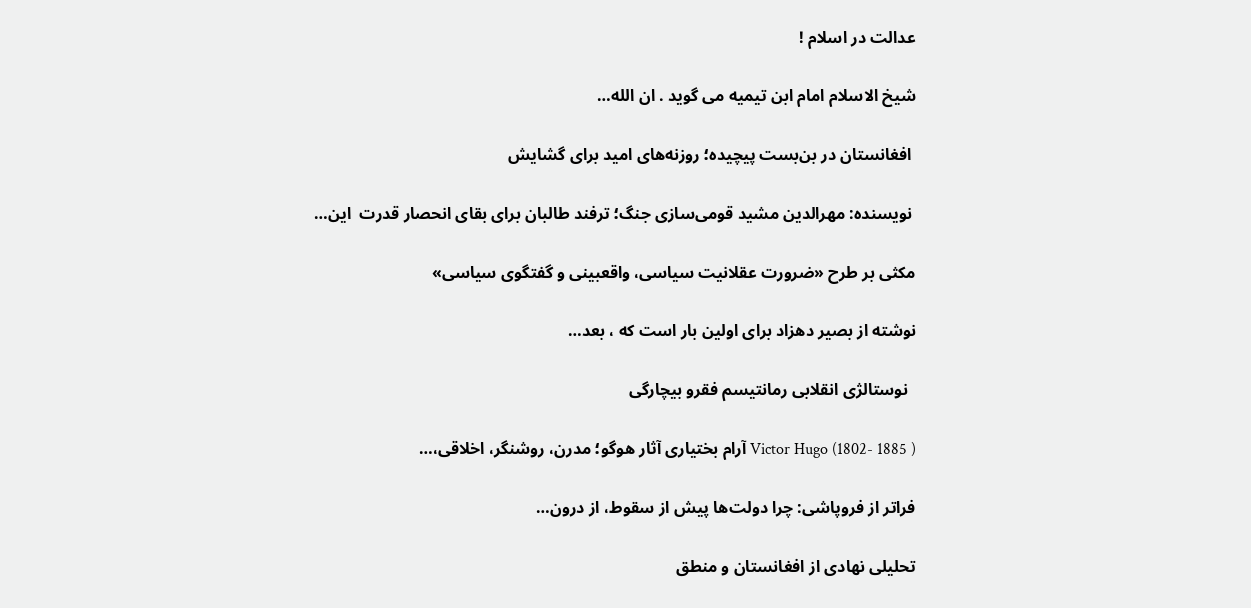عدالت در اسلام !

شیخ الاسلام امام ابن تیمیه می گوید . ان الله…

 افغانستان در بن‌بست پیچیده؛ روزنه‌های امید برای گشایش

 نویسنده: مهرالدین مشید قومی‌سازی جنگ؛ ترفند طالبان برای بقای انحصار قدرت  این…

مکثی بر طرح «ضرورت عقلانیت سیاسی، واقعبینی و گفتگوی سیاسی»

نوشته از بصیر دهزاد برای اولین بار است که ، بعد…

  نوستالژی انقلابی رمانتیسم فقرو بیچارگی

Victor Hugo (1802- 1885 ) آرام بختیاری آثار هوگو؛ مدرن، روشنگر، اخلاقی،…

فراتر از فروپاشی: چرا دولت‌ها پیش از سقوط، از درون…

تحلیلی نهادی از افغانستان و منطق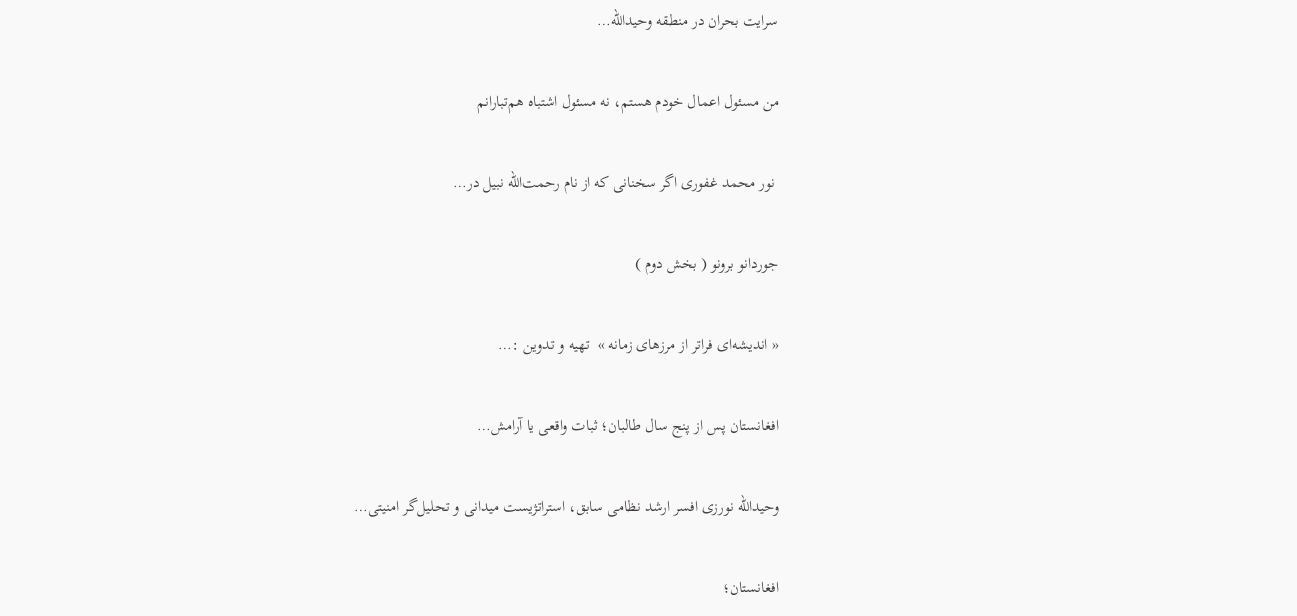سرایت بحران در منطقه وحیدالله…

من مسئول اعمال خودم هستم، نه مسئول اشتباه هم‌تبارانم

 نور محمد غفوری اگر سخنانی که از نام رحمت‌الله نبیل در…

جوردانو برونو ( بخش دوم )

« اندیشه‌ای فراتر از مرزهای زمانه »  تهیه و تدوین :…

افغانستان پس از پنج سال طالبان؛ ثبات واقعی یا آرامش…

وحیدالله نورزی افسر ارشد نظامی سابق، استراتژیست میدانی و تحلیل‌گر امنیتی…

افغانستان؛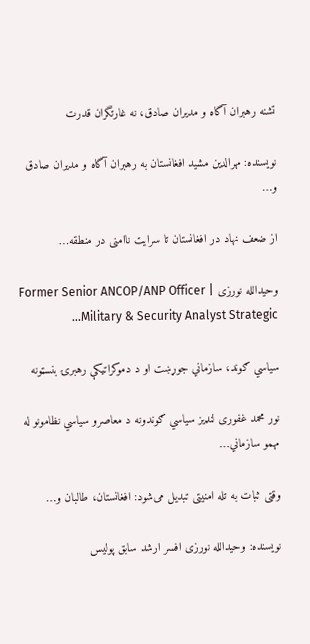تشنه رهبران آگاه و مدیران صادق، نه غارتگران قدرت

نویسنده: مهرالدین مشید افغانستان به رهبران آگاه و مدیران صادق و…

از ضعف نهاد در افغانستان تا سرایت ناامنی در منطقه…

وحیدالله نورزی Former Senior ANCOP/ANP Officer | Military & Security Analyst Strategic…

سیاسي ګوند، سازماني جوړښت او د دموکراتیکې رهبرۍ بنسټونه

نور محمد غفوری لنډیز سیاسي ګوندونه د معاصرو سیاسي نظامونو له مهمو سازماني…

وقتی ثبات به تله امنیتی تبدیل می‌شود: افغانستان، طالبان و…

نویسنده: وحیدالله نورزی افسر ارشد سابق پولیس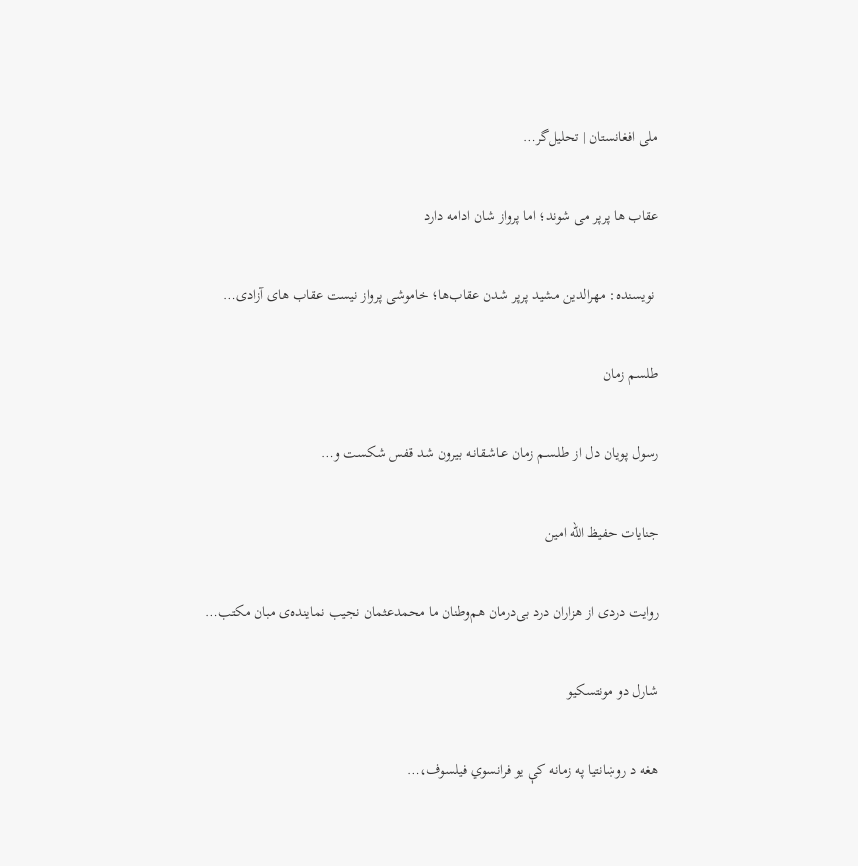ملی افغانستان | تحلیل‌گر…

عقاب ها پرپر می شوند؛ اما پرواز شان ادامه دارد

 نویسنده: مهرالدین مشید پرپر شدن عقاب‌ها؛ خاموشی پرواز نیست عقاب‌ های آزادی…

طلسم زمان

رسول پویان دل از طلـسـم زمان عـاشـقانـه بیرون شد قفس شکست و…

جنایات حفیظ الله امین

روایت دردی از هزاران درد بی‌درمان هم‌وطنان ما محمدعثمان نجیب نماینده‌ی مبان مکتب…

شارل دو مونتسکیو

هغه د روښانتیا په زمانه کې یو فرانسوي فیلسوف،…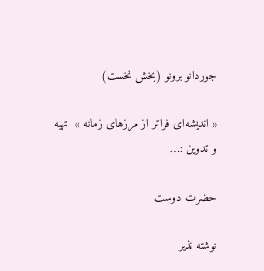جوردانو برونو (بخش نخست)

« اندیشه‌ای فراتر از مرزهای زمانه »  تهیه و تدوین :…

حضرت دوست

نوشته نذیر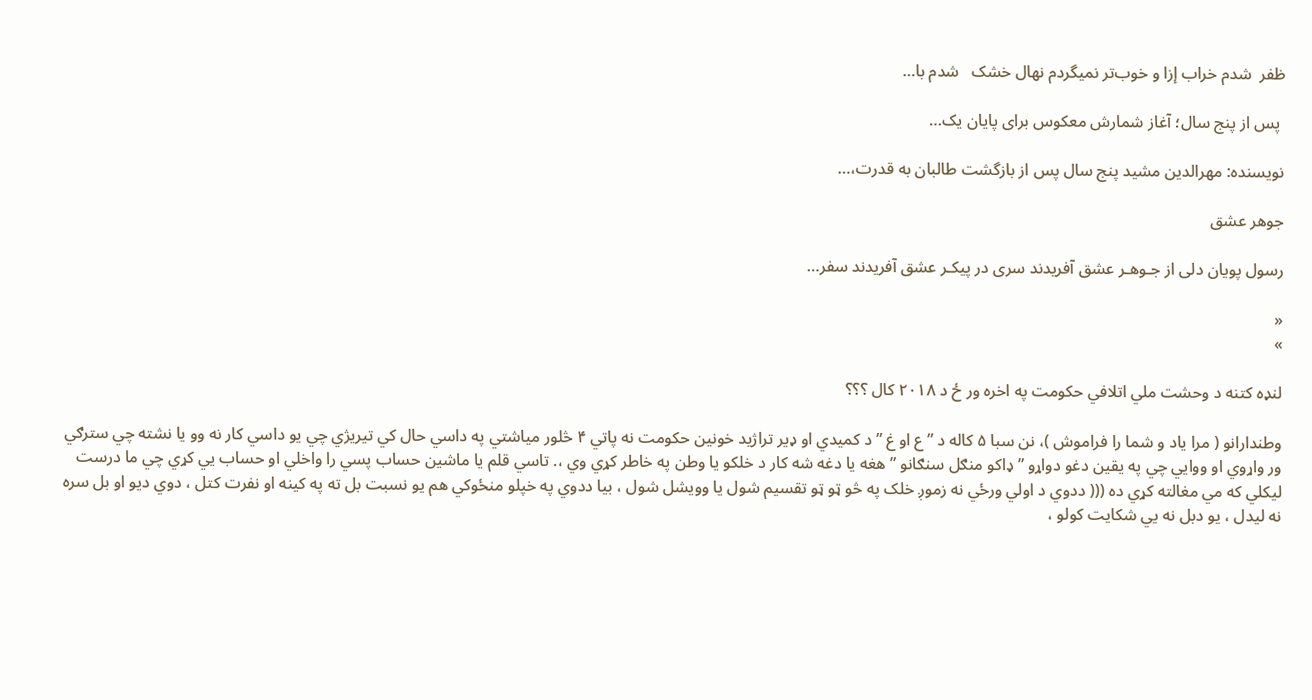ظفر  شدم خراب إزا و خوب‌تر نمیگردم نهال خشک   شدم با…

 پس از پنج سال؛ آغاز شمارش معکوس برای پایان یک…

نویسنده: مهرالدین مشید پنج سال پس از بازگشت طالبان به قدرت،…

جوهر عشق

رسول پویان دلی از جـوهـر عشق آفریدند سری در پیکـر عشق آفریدند سفر…

«
»

لنډه کتنه د وحشت ملي اتلافي حکومت په اخره ور ځ د ۲۰۱۸ کال ؟؟؟

وطندارانو ( مرا ياد و شما را فراموش )، نن سبا ۵ کاله د ” ع او غ ” د کميدي او ډير تراژيد خونين حکومت نه پاتي ۴ څلور مياشتي په داسي حال کي تيريژي چي يو داسي کار نه وو يا نشته چي سترګي ور واړوي او ووايي چي په يقين دغو دواړو ” ډاکو منګل سنګانو ” هغه يا دغه شه کار د خلکو يا وطن په خاطر کړي وي ،. تاسي قلم يا ماشين حساب پسي را واخلي او حساب يي کړي چي ما درست ليکلي که مي مغالته کړي ده ((( ددوي د اولي ورځي نه زموږ خلک په څو ټو ټو تقسيم شول يا وويشل شول ، بيا ددوي په خپلو منځوکي هم يو نسبت بل ته په کينه او نفرت کتل ، دوي ديو او بل سره نه ليدل ، يو دبل نه يي شکايت کولو ،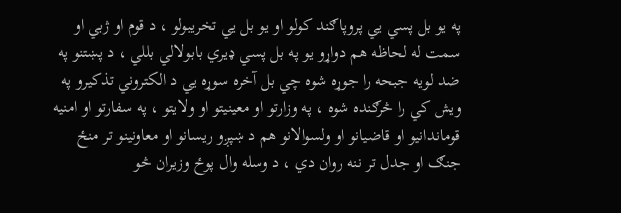په يو بل پسي يي پروپاګند کولو او يو بل يي تخريبولو ، د قوم او ژبي او سمت له لحاظه هم دواړو يو په بل پسي ډيري بابولالي بللي ، د پښتنو په ضد لويه جبحه را جوړه شوه چي بل آخره سوړه يي د الکتروني تذکيرو په ويش کي را څرګنده شوه ، په وزارتو او معينيتو او ولايتو ، په سفارتو او امنيه قوماندانيو او قاضيانو او ولسوالانو هم د ښپږو ريسانو او معاونينو تر منځ جنګ او جدل تر ننه روان دي ، د وسله وال پوځ وزيران څو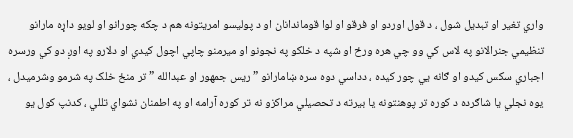واري تغير او تبديل شول ، د قول اوردو او فرقو او لوا قوماندانان او د پوليسو امريتونه هم د چکه چورانو او لويو داړه مارانو تنظيمي جنرالانو په لاس کي وو چي هره ورځ او شپه د خلکو په نجونو او ميرمنو چاپي اچول کيدي او دلارو په اوږ دو کي ورسره اجباري سکس کيدو او ګانه يي چور کيده ، دداسي دوه سره ښامارانو ” ريس جمهور او عبدالله ” تر منځ خلک په شرمو وشرميدل ، يوه نجلي يا شاګرده د کوره تر پوهنتونه يا بيرته د تحصيلي مراکزو نه تر کوره آرامه او په اطمنان نشواي تللي ، کدنپ کول يو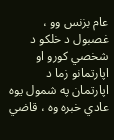عام بزنس وو ، غصبول د خلکو د شخصي کورو او اپارتمانو زما د اپارتمان په شمول يوه عادي خبره وه ، قاضي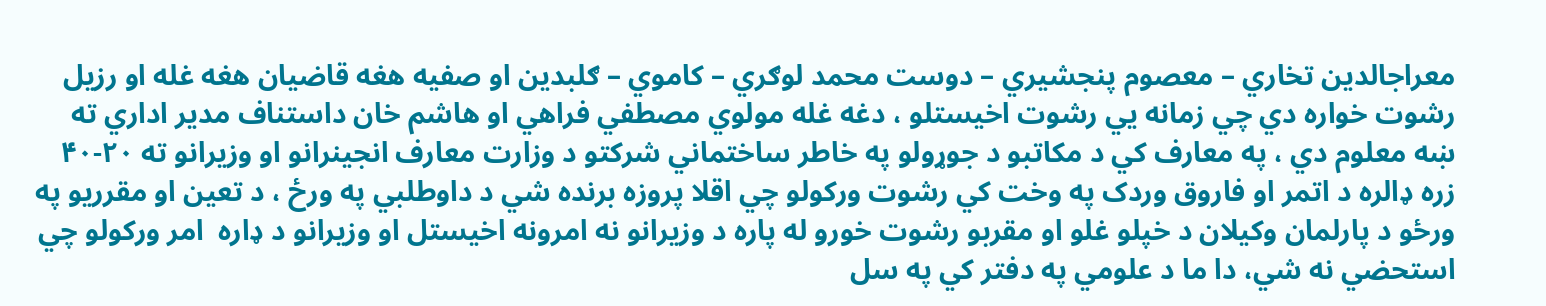معراجالدين تخاري – معصوم پنجشيري – دوست محمد لوګري – کاموي – ګلبدين او صفيه هغه قاضيان هغه غله او رزيل رشوت خواره دي چي زمانه يي رشوت اخيستلو ، دغه غله مولوي مصطفي فراهي او هاشم خان داستناف مدير اداري ته ښه معلوم دي ، په معارف کي د مکاتبو د جوړولو په خاطر ساختماني شرکتو د وزارت معارف انجينرانو او وزيرانو ته ۲۰-۴۰ زره ډالره د اتمر او فاروق وردک په وخت کي رشوت ورکولو چي اقلا پروزه برنده شي د داوطلبي په ورځ ، د تعين او مقرريو په ورځو د پارلمان وکيلان د خپلو غلو او مقربو رشوت خورو له پاره د وزيرانو نه امرونه اخيستل او وزيرانو د ډاره  امر ورکولو چي استحضي نه شي، دا ما د علومي په دفتر کي په سل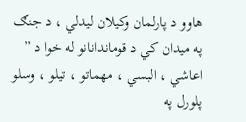هاوو د پارلمان وکيلان ليدلي ، د جنګ په ميدان کي د قوماندانانو له خوا د ” اعاشي ، البسي ، مهماتو ، تيلو ، وسلو پلورل په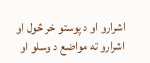اشرارو او د پوستو خر څول او اشرارو ته مواضع د وسلو او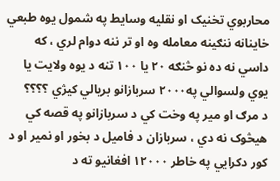محاربوي تخنيک او نقليه وسايط په شمول يوه طبعي خاينانه ننګينه معامله وه او تر ننه دوام لري ، که داسي نه ده نو څنګه ۲۰ يا ۱۰۰ تنه د يوه ولايت يا يوي ولسوالي په۲۰۰۰ سربازانو بريالي کيژي ؟؟؟؟
د مرګ او مير په وخت کي د سربازانو په قصه کي هيڅوک نه دي ، سربازان د فاميل د بخور او نمير او د کور دکرايي په خاطر ۱۲۰۰۰ افغانيو ته د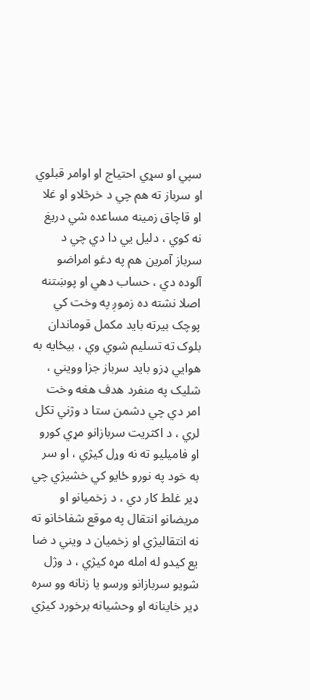سپي او سړي احتياج او اوامر قبلوي او سرباز ته هم چي د خرڅلاو او غلا او قاچاق زمينه مساعده شي دريغ نه کوي ، دليل يي دا دي چي د سرباز آمرين هم په دغو امراضو آلوده دي ، حساب دهي او پوښتنه اصلا نشته ده زموږ په وخت کي پوچک بيرته بايد مکمل قوماندان بلوک ته تسليم شوي وي ، بيځايه به هوايي ډزو بايد سرباز جزا وويني ، شليک په منفرد هدف هغه وخت امر دي چي دشمن ستا د وژني تکل لري ، د اکثريت سربازانو مړي کورو او فاميليو ته نه وړل کيژي ، او سر به خود په نورو ځايو کي خشيژي چي ډير غلط کار دي ، د زخميانو او مريضانو انتقال په موقع شفاخانو ته نه انتقاليژي او زخميان د ويني د ضا يع کيدو له امله مړه کيژي ، د وژل شويو سربازانو ورسو يا زنانه وو سره ډير خاينانه او وحشيانه برخورد کيژي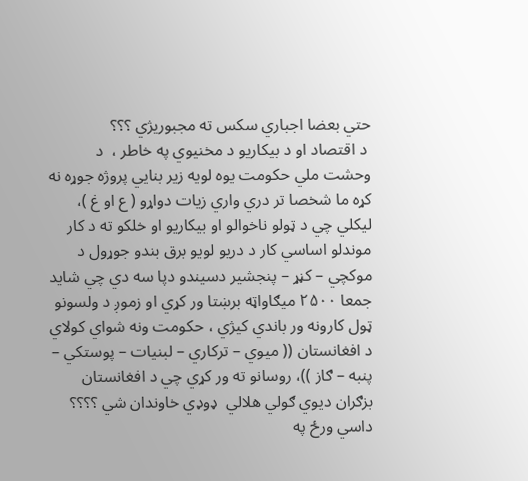حتي بعضا اجباري سکس ته مجبوريژي ؟؟؟
 د اقتصاد او د بيکاريو د مخنيوي په خاطر ،  د وحشت ملي حکومت يوه لويه زير بنايي پروژه جوړه نه کړه ما شخصا تر دري واري زيات دواړو ( ع او غ )، ليکلي چي د ټولو ناخوالو او بيکاريو او خلکو ته د کار موندلو اساسي کار د دريو لويو برق بندو جوړول د موکچي – کڼړ – پنجشير دسيندو دپا سه دي چي شايد جمعا ۲۵۰۰ ميګاواټه برښتا ور کړي او زموږ د ولسونو ټول کارونه ور باندي کيژي ، حکومت ونه شواي کولاي د افغانستان (( ميوي – ترکاري – لبنيات – پوستکي – پنبه – ګاز ))، روسانو ته ور کړي چي د افغانستان بزګران ديوي ګولي هلالي  ډوډي خاوندان شي ؟؟؟؟
داسي ورځ په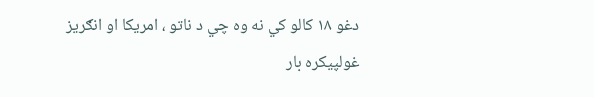دغو ۱۸ کالو کي نه وه چي د ناتو ، امريکا او انګريز غولپيکره بار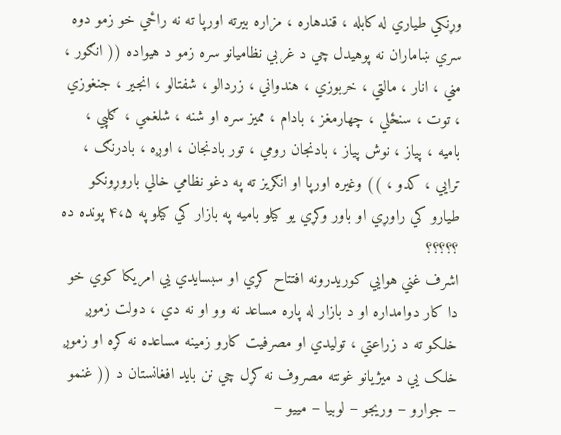وړنکي طياري له کابله ، قندهاره ، مزاره بيرته اورپا ته نه راځي خو زمو دوه سري ښاماران نه پوهيدل چي د غربي نظاميانو سره زمو د هيواده (( انګور ، مڼي ، انار ، مالټي ، خربوزي ، هندواني ، زردالو ، شفتالو ، انجير ، جنغوزي ، توت ، سنځلي ، چهارمغز ، بادام ، مميز سره او شنه ، شلغمي ، ګلپي ، باميه ، پياز ، نوش پياز ، بادنجان رومي ، تور بادنجان ، اوږه ، بادرنګ ، ترايي ، کدو ، )) وغيره اورپا او انګريز ته په دغو نظامي خالي باروړونکو طيارو کي راوړي او باور وکړي يو کيلو باميه په بازار کي کيلو په ۴،۵ پونده ده ؟؟؟؟؟
اشرف غني هوايي کوريدرونه افتتاح کړي او سبسايدي يي امريکا کوي خو دا کار دوامداره او د بازار له پاره مساعد نه وو او نه دي ، دولت زموږ خلکو ته د زراعتي ، توليدي او مصرفيت کارو زمينه مساعده نه کړه او زموږ خلک يي د ميژيانو غونته مصروف نه کړل چي نن بايد افغانستان د (( غنمو – جوارو – وريجو – لوبيا – مييو –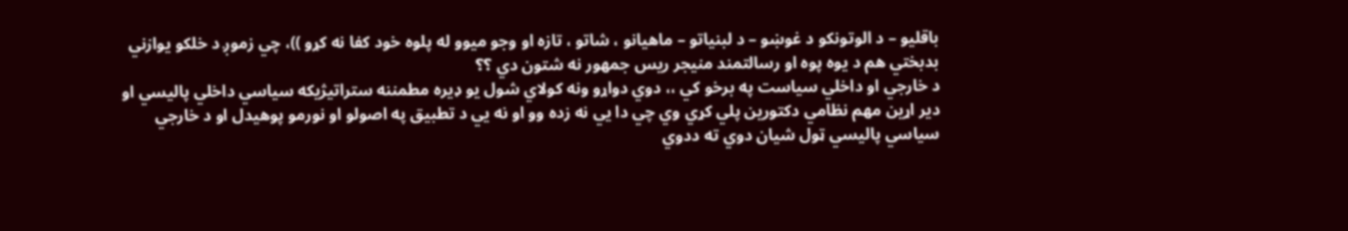باقليو – د الوتونکو د غوښو – د لبنياتو – ماهيانو ، شاتو ، تازه او وجو ميوو له پلوه خود کفا نه کړو ))، چي زموږ د خلکو يوازني بدبختي هم د يوه پوه او رسالتمند منيجر ريس جمهور نه شتون دي ؟؟
د خارجي او داخلي سياست په برخو کي ،، دوي دواړو ونه کولاي شول يو ډيره مطمننه ستراتيژيکه سياسي داخلي پاليسي او دير اړين مهم نظامي دکتورين پلي کړي وي چي دا يي نه زده وو او نه يي د تطبيق په اصولو او نورمو پوهيدل او د خارجي سياسي پاليسي ټول شيان دوي ته ددوي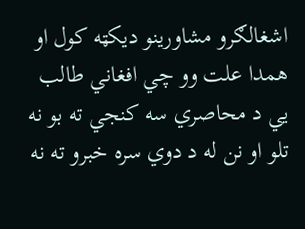اشغالګرو مشاورينو ديکټه کول او همدا علت وو چي افغاني طالب يي د محاصري سه کنجي ته بو نه تلو او نن له د دوي سره خبرو ته نه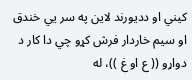کيني او دديورند لاين په سر يي خندق او سيم خاردار فرش کړو چي دا کار د دواړو (( ع او غ ))، له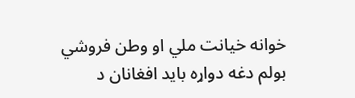خوانه خيانت ملي او وطن فروشي بولم دغه دواړه بايد افغانان د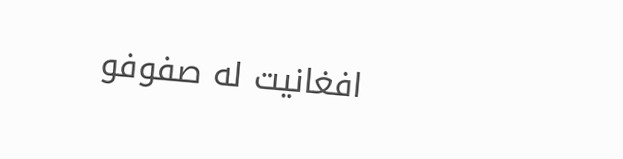افغانيت له صفوفو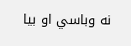نه وباسي او بيا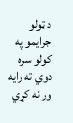د ټولو جرايمو په کولو سره دوي ته رايه ور نه کړي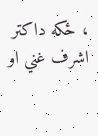، ځکه داکتر اشرف غني او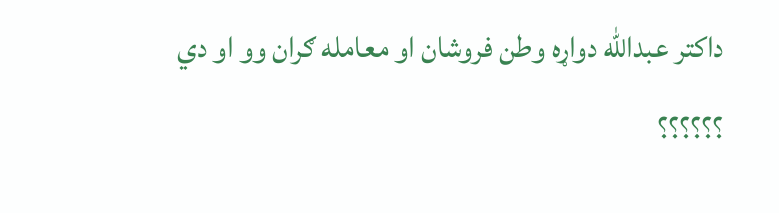داکتر عبدالله دواړه وطن فروشان او معامله ګران وو او دي ؟؟؟؟؟؟